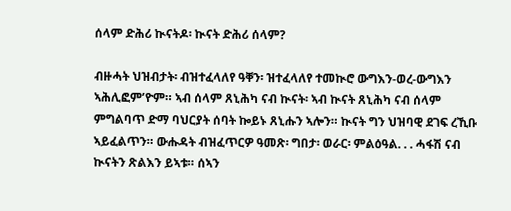ሰላም ድሕሪ ኲናትዶ፡ ኲናት ድሕሪ ሰላም?

ብዙሓት ህዝብታት፡ ብዝተፈላለየ ዓቐን፡ ዝተፈላለየ ተመኲሮ ውግእን-ወረ-ውግእን ኣሕሊፎም’ዮም። ኣብ ሰላም ጸኒሕካ ናብ ኲናት፡ ኣብ ኲናት ጸኒሕካ ናብ ሰላም ምግልባጥ ድማ ባህርያት ሰባት ኰይኑ ጸኒሑን ኣሎን። ኲናት ግን ህዝባዊ ደገፍ ረኺቡ ኣይፈልጥን። ውሑዳት ብዝፈጥርዎ ዓመጽ፡ ግበታ፡ ወራር፡ ምልዕዓል. . . ሓፋሽ ናብ ኲናትን ጽልእን ይኣቱ። ሰኣን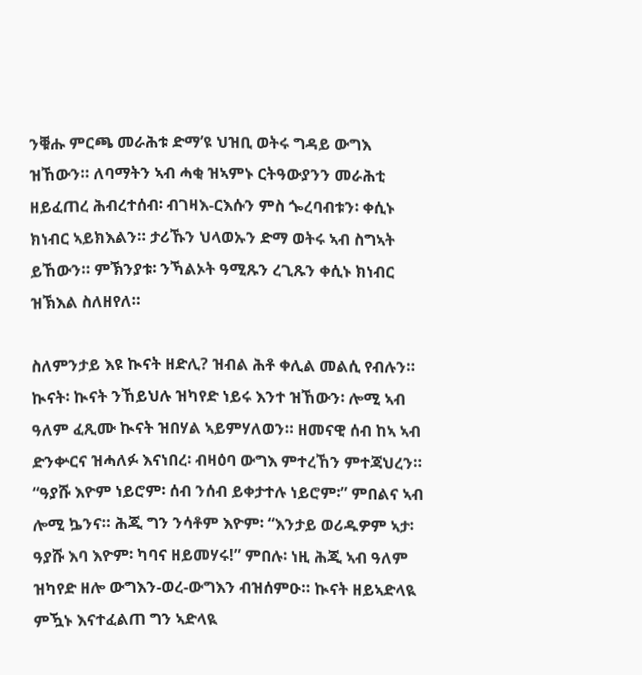ንቑሑ ምርጫ መራሕቱ ድማ’ዩ ህዝቢ ወትሩ ግዳይ ውግእ ዝኸውን። ለባማትን ኣብ ሓቂ ዝኣምኑ ርትዓውያንን መራሕቲ ዘይፈጠረ ሕብረተሰብ፡ ብገዛእ-ርእሱን ምስ ጐረባብቱን፡ ቀሲኑ ክነብር ኣይክእልን። ታሪኹን ህላወኡን ድማ ወትሩ ኣብ ስግኣት ይኸውን። ምኽንያቱ፡ ንኻልኦት ዓሚጹን ረጊጹን ቀሲኑ ክነብር ዝኽእል ስለዘየለ።

ስለምንታይ እዩ ኲናት ዘድሊ? ዝብል ሕቶ ቀሊል መልሲ የብሉን። ኲናት፡ ኲናት ንኸይህሉ ዝካየድ ነይሩ እንተ ዝኸውን፡ ሎሚ ኣብ ዓለም ፈጺሙ ኲናት ዝበሃል ኣይምሃለወን። ዘመናዊ ሰብ ከኣ ኣብ ድንቍርና ዝሓለፉ እናነበረ፡ ብዛዕባ ውግእ ምተረኸን ምተጃህረን። “ዓያሹ እዮም ነይሮም፡ ሰብ ንሰብ ይቀታተሉ ነይሮም፡” ምበልና ኣብ ሎሚ ኴንና። ሕጂ ግን ንሳቶም እዮም፡ “እንታይ ወሪዱዎም ኣታ፡ ዓያሹ እባ እዮም፡ ካባና ዘይመሃሩ!” ምበሉ፡ ነዚ ሕጂ ኣብ ዓለም ዝካየድ ዘሎ ውግእን-ወረ-ውግእን ብዝሰምዑ። ኲናት ዘይኣድላዪ ምዃኑ እናተፈልጠ ግን ኣድላዪ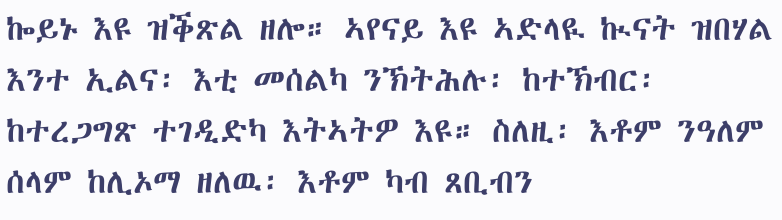ኰይኑ እዩ ዝቕጽል ዘሎ። ኣየናይ እዩ ኣድላዪ ኲናት ዝበሃል እንተ ኢልና፡ እቲ መሰልካ ንኽትሕሉ፡ ከተኽብር፡ ከተረጋግጽ ተገዲድካ እትኣትዎ እዩ። ስለዚ፡ እቶም ንዓለም ሰላም ከሊኦማ ዘለዉ፡ እቶም ካብ ጸቢብን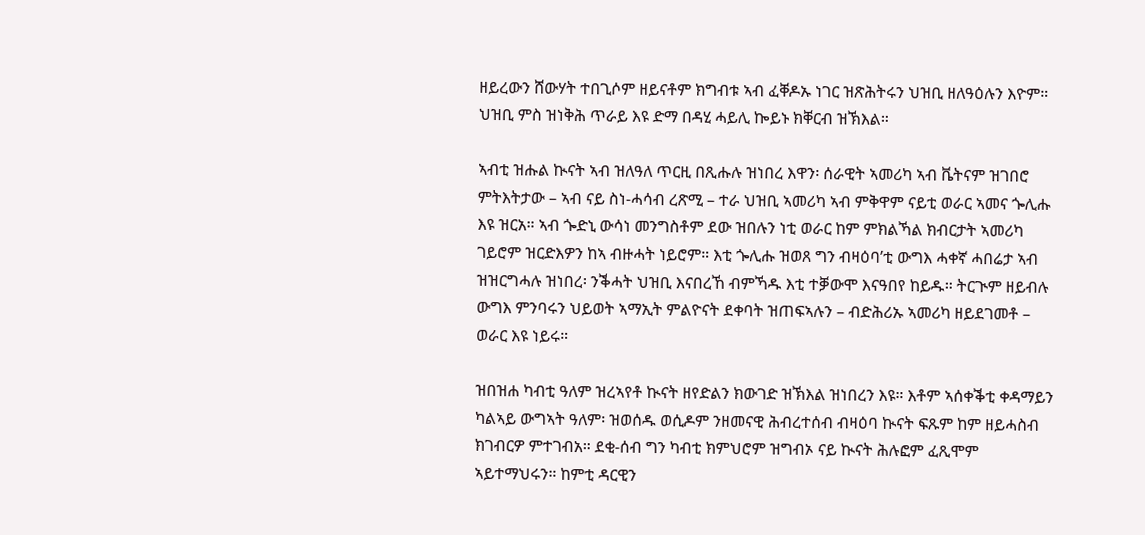ዘይረውን ሸውሃት ተበጊሶም ዘይናቶም ክግብቱ ኣብ ፈቐዶኡ ነገር ዝጽሕትሩን ህዝቢ ዘለዓዕሉን እዮም። ህዝቢ ምስ ዝነቅሕ ጥራይ እዩ ድማ በዳሂ ሓይሊ ኰይኑ ክቐርብ ዝኽእል።

ኣብቲ ዝሑል ኲናት ኣብ ዝለዓለ ጥርዚ በጺሑሉ ዝነበረ እዋን፡ ሰራዊት ኣመሪካ ኣብ ቬትናም ዝገበሮ ምትእትታው – ኣብ ናይ ስነ-ሓሳብ ረጽሚ – ተራ ህዝቢ ኣመሪካ ኣብ ምቅዋም ናይቲ ወራር ኣመና ጐሊሑ እዩ ዝርአ። ኣብ ጐድኒ ውሳነ መንግስቶም ደው ዝበሉን ነቲ ወራር ከም ምክልኻል ክብርታት ኣመሪካ ገይሮም ዝርድእዎን ከኣ ብዙሓት ነይሮም። እቲ ጐሊሑ ዝወጸ ግን ብዛዕባ’ቲ ውግእ ሓቀኛ ሓበሬታ ኣብ ዝዝርግሓሉ ዝነበረ፡ ንቕሓት ህዝቢ እናበረኸ ብምኻዱ እቲ ተቓውሞ እናዓበየ ከይዱ። ትርጒም ዘይብሉ ውግእ ምንባሩን ህይወት ኣማኢት ምልዮናት ደቀባት ዝጠፍኣሉን – ብድሕሪኡ ኣመሪካ ዘይደገመቶ – ወራር እዩ ነይሩ።

ዝበዝሐ ካብቲ ዓለም ዝረኣየቶ ኲናት ዘየድልን ክውገድ ዝኽእል ዝነበረን እዩ። እቶም ኣሰቀቕቲ ቀዳማይን ካልኣይ ውግኣት ዓለም፡ ዝወሰዱ ወሲዶም ንዘመናዊ ሕብረተሰብ ብዛዕባ ኲናት ፍጹም ከም ዘይሓስብ ክገብርዎ ምተገብአ። ደቂ-ሰብ ግን ካብቲ ክምህሮም ዝግብኦ ናይ ኲናት ሕሉፎም ፈጺሞም ኣይተማህሩን። ከምቲ ዳርዊን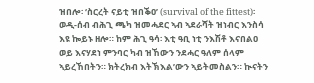ዝበሎ፡ ‘ስርረት ናይቲ ዝበቕዐ’ (survival of the fittest)፡ ወዲ-ሰብ ብሕጊ ጫካ ዝመሓደር ኣብ ኣደራሻት ዝነብር እንስሳ እዩ ኰይኑ ዘሎ። ከም ሕጊ ዓሳ፡ እቲ ዓቢ ነቲ ንእሽቶ እናበልዐ ወይ እናሃደነ ምንባር ካብ ዝኸውን ንደሓር ዓለም ሰላም ኣይረኸበትን። ክትረክብ እትኽእል’ውን ኣይትመስልን። ኲናትን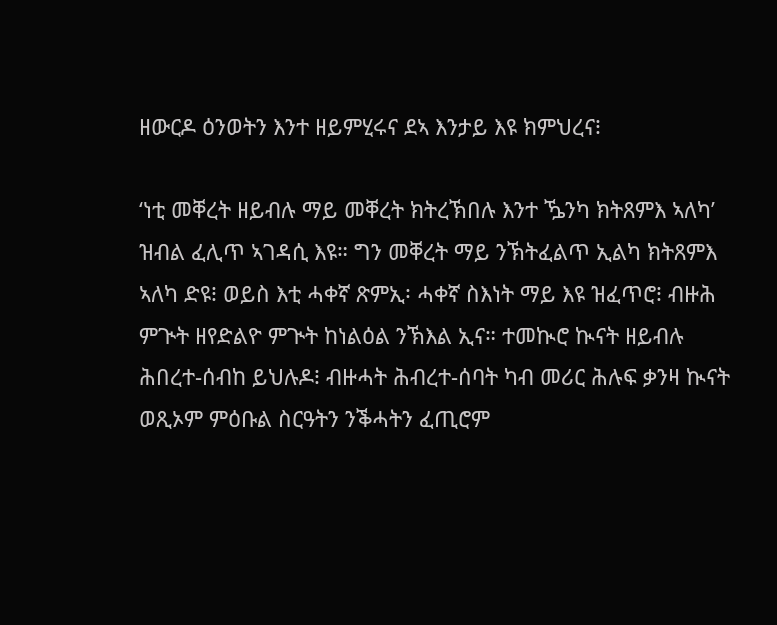ዘውርዶ ዕንወትን እንተ ዘይምሂሩና ደኣ እንታይ እዩ ክምህረና፧

‘ነቲ መቐረት ዘይብሉ ማይ መቐረት ክትረኽበሉ እንተ ዄንካ ክትጸምእ ኣለካ’ ዝብል ፈሊጥ ኣገዳሲ እዩ። ግን መቐረት ማይ ንኽትፈልጥ ኢልካ ክትጸምእ ኣለካ ድዩ፧ ወይስ እቲ ሓቀኛ ጽምኢ፡ ሓቀኛ ስእነት ማይ እዩ ዝፈጥሮ፧ ብዙሕ ምጒት ዘየድልዮ ምጒት ከነልዕል ንኽእል ኢና። ተመኲሮ ኲናት ዘይብሉ ሕበረተ-ሰብከ ይህሉዶ፧ ብዙሓት ሕብረተ-ሰባት ካብ መሪር ሕሉፍ ቃንዛ ኲናት ወጺኦም ምዕቡል ስርዓትን ንቕሓትን ፈጢሮም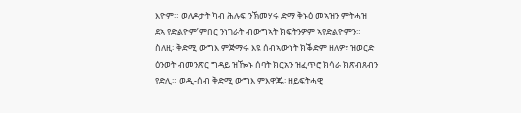እዮም። ወለዶታት ካብ ሕሉፍ ንኽመሃሩ ድማ ቅኑዕ መኣዝን ምትሓዝ ደኣ የድልዮም’ምበር ንነገራት ብውግኣት ክፍትንዎም ኣየድልዮምን። ስለዚ፡ ቅድሚ ውግእ ምጅማሩ እዩ ሰብኣውነት ክቕድም ዘለዎ፣ ዝወርድ ዕንወት ብመንጽር ግዳይ ዝዀኑ ሰባት ክርአን ዝፈጥሮ ክሳራ ክጽብጸብን የድሊ። ወዲ-ሰብ ቅድሚ ውግእ ምእዋጁ፡ ዘይፍትሓዊ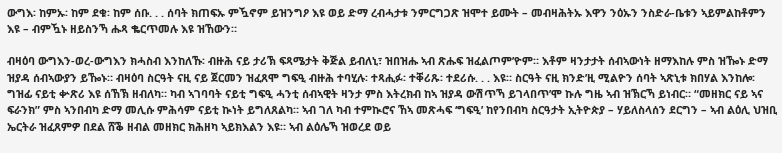ውግእ፡ ከምኡ፡ ከም ደቁ፡ ከም ሰቡ. . . ሰባት ክጠፍኡ ምዃኖም ይዝንግዖ እዩ ወይ ድማ ረብሓታቱ ንምርግጋጽ ዝሞተ ይሙት – መብዛሕትኡ እዋን ንዕኡን ንስድራ-ቤቱን ኣይምልከቶምን እዩ – ብምዃኑ ዘይስንኻ ሑጻ ቈርጥመሉ እዩ ዝኸውን።

ብዛዕባ ውግእን-ወረ-ውግእን ክሓስብ እንከለኹ፡ ብዙሕ ናይ ታሪኽ ፍጻሜታት ቅጅል ይብለኒ፣ ዝበዝሑ ኣብ ጽሑፍ ዝፈልጦም’ዮም። እቶም ዛንታታት ሰብኣውነት ዘማእከሉ ምስ ዝዀኑ ድማ ዝያዳ ሰብኣውያን ይዀኑ። ብዛዕባ ስርዓት ናዚ ናይ ጀርመን ዝፈጸሞ ግፍዒ ብዙሕ ተባሂሉ፡ ተጻሒፉ፡ ተቐሪጹ፡ ተደሪሱ. . . እዩ። ስርዓት ናዚ ክንድ’ዚ ሚልዮን ሰባት ኣጽኒቱ ክበሃል እንከሎ፡ ግዝፊ ናይቲ ቍጽሪ እዩ ሰኸኽ ዘብለካ። ካብ ኣገባባት ናይቲ ግፍዒ ሓንቲ ሰብኣዊት ዛንታ ምስ እትረክብ ከኣ ዝያዳ ውሽጥኻ ይገላበጥ’ሞ ኩሉ ግዜ ኣብ ዝኽርኻ ይነብር። “መዘክር ናይ ኣና ፍራንክ” ምስ ኣንበብካ ድማ መሊሱ ምሕሳም ናይቲ ኲነት ይግለጸልካ። ኣብ ገለ ካብ ተምኲሮና ኸኣ መጽሓፍ ‘ግፍዒ’ ከየንበብካ ስርዓታት ኢትዮጵያ – ሃይለስላሰን ደርግን – ኣብ ልዕሊ ህዝቢ ኤርትራ ዝፈጸምዎ በደል ሸቕ ዘብል መዘክር ክሕዘካ ኣይክእልን እዩ። ኣብ ልዕሌኻ ዝወረደ ወይ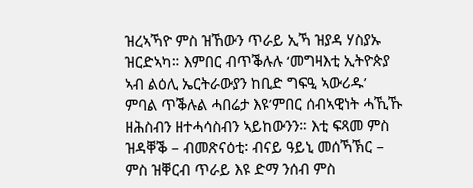ዝረኣኻዮ ምስ ዝኸውን ጥራይ ኢኻ ዝያዳ ሃስያኡ ዝርድኣካ። እምበር ብጥቕሉሉ ‘መግዛእቲ ኢትዮጵያ ኣብ ልዕሊ ኤርትራውያን ከቢድ ግፍዒ ኣውሪዱ’ ምባል ጥቕሉል ሓበሬታ እዩ’ምበር ሰብኣዊነት ሓኺኹ ዘሕስብን ዘተሓሳስብን ኣይከውንን። እቲ ፍጻመ ምስ ዝዳቐቕ – ብመጽናዕቲ፡ ብናይ ዓይኒ መሰኻኽር – ምስ ዝቐርብ ጥራይ እዩ ድማ ንሰብ ምስ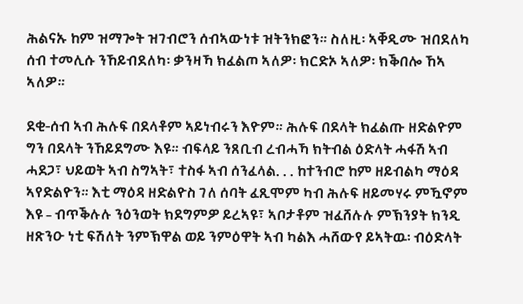ሕልናኡ ከም ዝማጐት ዝገብሮን ሰብኣውነቱ ዝትንክፎን። ስለዚ፡ ኣቐዲሙ ዝበደለካ ሰብ ተመሊሱ ንኸይብደለካ፡ ቃንዛኻ ክፈልጦ ኣለዎ፡ ክርድኦ ኣለዎ፡ ክቕበሎ ኸኣ ኣለዎ።

ደቂ-ሰብ ኣብ ሕሉፍ በደላቶም ኣይነብሩን እዮም። ሕሉፍ በደላት ክፈልጡ ዘድልዮም ግን በደላት ንኸይደግሙ እዩ። ብፍላይ ንጸቢብ ረብሓኻ ክትብል ዕድላት ሓፋሽ ኣብ ሓደጋ፣ ህይወት ኣብ ስግኣት፣ ተስፋ ኣብ ሰንፈላል. . . ከተንብሮ ከም ዘይብልካ ማዕዳ ኣየድልዮን። እቲ ማዕዳ ዘድልዮስ ገለ ሰባት ፈጺሞም ካብ ሕሉፍ ዘይመሃሩ ምዃኖም እዩ – ብጥቕሉሉ ንዕንወት ክደግምዎ ይረኣዩ፣ ኣቦታቶም ዝፈሸሉሉ ምኽንያት ክንዲ ዘጽንዑ ነቲ ፍሽለት ንምኽዋል ወይ ንምዕዋት ኣብ ካልእ ሓሸውየ ይኣትዉ፡ ብዕድላት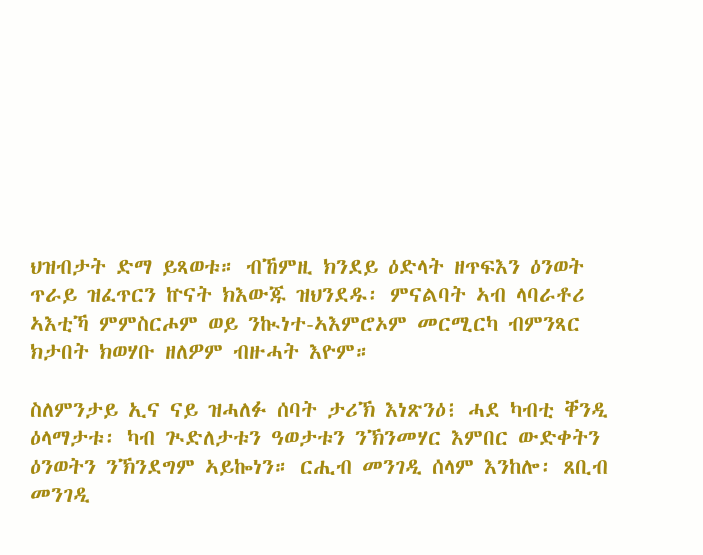ህዝብታት ድማ ይጻወቱ። ብኸምዚ ክንደይ ዕድላት ዘጥፍእን ዕንወት ጥራይ ዝፈጥርን ኵናት ክእውጁ ዝህንደዱ፡ ምናልባት ኣብ ላባራቶሪ ኣእቲኻ ምምስርሖም ወይ ንኲነተ-ኣእምሮኦም መርሚርካ ብምንጻር ክታበት ክወሃቡ ዘለዎም ብዙሓት እዮም።

ስለምንታይ ኢና ናይ ዝሓለፉ ሰባት ታሪኽ እነጽንዕ፧ ሓደ ካብቲ ቐንዲ ዕላማታቱ፡ ካብ ጒድለታቱን ዓወታቱን ንኽንመሃር እምበር ውድቀትን ዕንወትን ንኽንደግም ኣይኰነን። ርሒብ መንገዲ ሰላም እንከሎ፡ ጸቢብ መንገዲ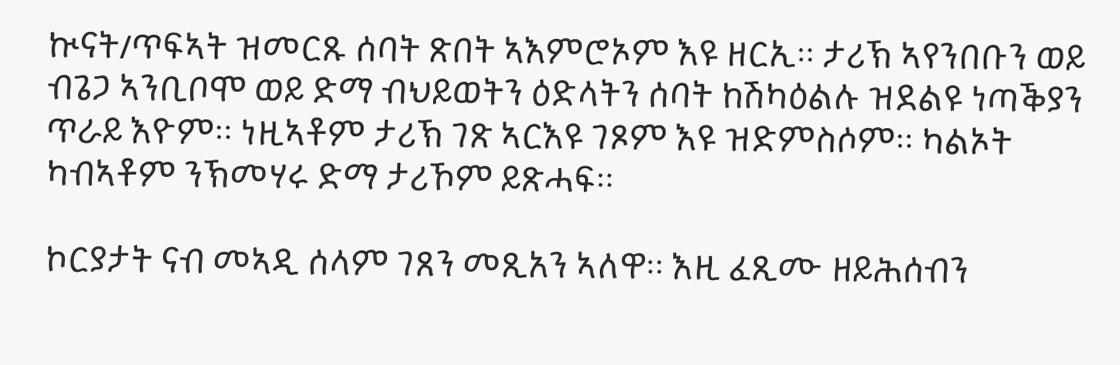ኲናት/ጥፍኣት ዝመርጹ ሰባት ጽበት ኣእምሮኦም እዩ ዘርኢ። ታሪኽ ኣየንበቡን ወይ ብጌጋ ኣንቢቦሞ ወይ ድማ ብህይወትን ዕድላትን ሰባት ከሽካዕልሉ ዝደልዩ ነጣቕያን ጥራይ እዮም። ነዚኣቶም ታሪኽ ገጽ ኣርእዩ ገጾም እዩ ዝድምስሶም። ካልኦት ካብኣቶም ንኽመሃሩ ድማ ታሪኾም ይጽሓፍ።

ኮርያታት ናብ መኣዲ ሰላም ገጸን መጺአን ኣለዋ። እዚ ፈጺሙ ዘይሕሰብን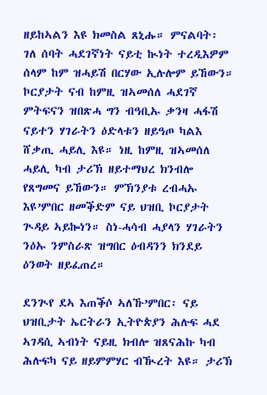ዘይከኣልን እዩ ክመስል ጸኒሑ። ምናልባት፡ ገለ ሰባት ሓደገኛነት ናይቲ ኲነት ተረዲእዎም ሰላም ከም ዝሓይሽ በርሃው ኢሉሎም ይኸውን። ኮርያታት ናብ ከምዚ ዝኣመሰለ ሓደገኛ ምትፍናን ዝበጽሓ ግን ብዓቢኡ ቃንዛ ሓፋሽ ናይተን ሃገራትን ዕድላቱን ዘይዓጦ ካልእ ሸቃጢ ሓይሊ እዩ። ነዚ ከምዚ ዝኣመሰለ ሓይሊ ካብ ታሪኽ ዘይተማህረ ክንብሎ የጸግመና ይኸውን። ምኽንያቱ ረብሓኡ እዩ’ምበር ዘመቕድም ናይ ህዝቢ ኮርያታት ጒዳይ ኣይኰነን። ስነ-ሓሳብ ሓያላን ሃገራትን ንዕኡ ንምስራጽ ዝግበር ዕብዳንን ክንደይ ዕንወት ዘይፈጠረ።

ደንጒየ ደኣ እጠቕሶ ኣለኹ’ምበር፡ ናይ ህዝቢታት ኤርትራን ኢትዮጵያን ሕሉፍ ሓደ ኣገዳሲ ኣብነት ናይዚ ክብሎ ዝጸናሕኩ ካብ ሕሉፍካ ናይ ዘይምምሃር ብዂረት እዩ። ታሪኽ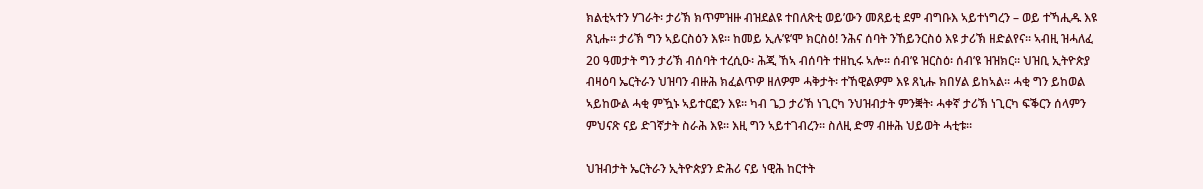ክልቲኣተን ሃገራት፡ ታሪኽ ክጥምዝዙ ብዝደልዩ ተበለጽቲ ወይ’ውን መጸይቲ ደም ብግቡእ ኣይተነግረን – ወይ ተኻሒዱ እዩ ጸኒሑ። ታሪኽ ግን ኣይርስዕን እዩ። ከመይ ኢሉ’ዩ’ሞ ክርስዕ! ንሕና ሰባት ንኸይንርስዕ እዩ ታሪኽ ዘድልየና። ኣብዚ ዝሓለፈ 20 ዓመታት ግን ታሪኽ ብሰባት ተረሲዑ፡ ሕጂ ኸኣ ብሰባት ተዘኪሩ ኣሎ። ሰብ’ዩ ዝርስዕ፡ ሰብ’ዩ ዝዝክር። ህዝቢ ኢትዮጵያ ብዛዕባ ኤርትራን ህዝባን ብዙሕ ክፈልጥዎ ዘለዎም ሓቅታት፡ ተኸዊልዎም እዩ ጸኒሑ ክበሃል ይከኣል። ሓቂ ግን ይከወል ኣይከውል ሓቂ ምዃኑ ኣይተርፎን እዩ። ካብ ጌጋ ታሪኽ ነጊርካ ንህዝብታት ምንቛት፡ ሓቀኛ ታሪኽ ነጊርካ ፍቕርን ሰላምን ምህናጽ ናይ ድገኛታት ስራሕ እዩ። እዚ ግን ኣይተገብረን። ስለዚ ድማ ብዙሕ ህይወት ሓቲቱ።

ህዝብታት ኤርትራን ኢትዮጵያን ድሕሪ ናይ ነዊሕ ከርተት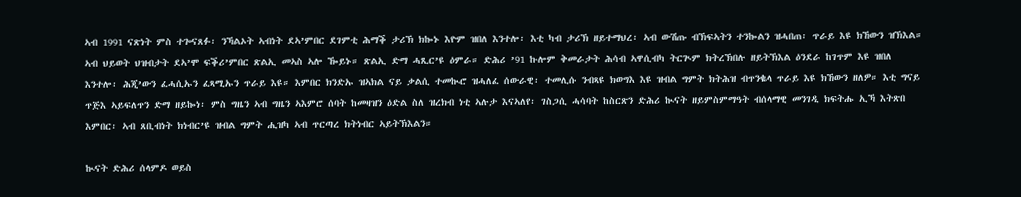ኣብ 1991 ናጽነት ምስ ተጐናጸፉ፡ ንኻልኦት ኣብነት ደኣ’ምበር ደገምቲ ሕማቕ ታሪኽ ክኰኑ እዮም ዝበለ እንተሎ፡ እቲ ካብ ታሪኽ ዘይተማህረ፡ ኣብ ውሽጡ ብኽፍኣትን ተንኰልን ዝሓበጠ፡ ጥራይ እዩ ክኸውን ዝኽእል። ኣብ ህይወት ህዝብታት ደኣ’ሞ ፍቕሪ’ምበር ጽልኢ መኣስ ኣሎ ዀይኑ። ጽልኢ ድማ ሓጺር’ዩ ዕምራ። ድሕሪ ’91 ኩሎም ቅመራታት ሕሳብ ኣዋሲብካ ትርጒም ክትረኽበሉ ዘይትኽእል ዕንደራ ከገጥም እዩ ዝበለ እንተሎ፡ ሕጂ’ውን ፈሓሲኡን ፈጻሚኡን ጥራይ እዩ። እምበር ክንድኡ ዝኣክል ናይ ቃልሲ ተመኲሮ ዝሓለፈ ሰውራዊ፡ ተመሊሱ ንብጻዩ ክወግእ እዩ ዝብል ግምት ክትሕዝ ብጥንቈላ ጥራይ እዩ ክኸውን ዘለዎ። እቲ ግናይ ጥጅእ ኣይፍለጥን ድማ ዘይኰነ፡ ምስ ግዜን ኣብ ግዜን ኣእምሮ ሰባት ከመዛዝን ዕድል ስለ ዝረክብ ነቲ ኣሉታ እናኣለየ፡ ገስጋሲ ሓሳባት ከስርጽን ድሕሪ ኲናት ዘይምስምማዓት ብሰላማዊ መንገዲ ክፍትሑ ኢኻ እትጽበ እምበር፡ ኣብ ጸቢብነት ክነብር’ዩ ዝብል ግምት ሒዝካ ኣብ ጥርጣረ ክትነብር ኣይትኽእልን።

ኲናት ድሕሪ ሰላምዶ ወይስ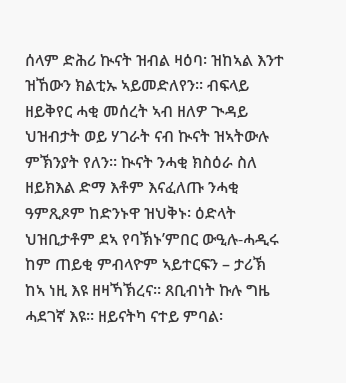ሰላም ድሕሪ ኲናት ዝብል ዛዕባ፡ ዝከኣል እንተ ዝኸውን ክልቲኡ ኣይመድለየን። ብፍላይ ዘይቅየር ሓቂ መሰረት ኣብ ዘለዎ ጒዳይ ህዝብታት ወይ ሃገራት ናብ ኲናት ዝኣትውሉ ምኽንያት የለን። ኲናት ንሓቂ ክስዕራ ስለ ዘይክእል ድማ እቶም እናፈለጡ ንሓቂ ዓምጺጾም ከድንኑዋ ዝህቅኑ፡ ዕድላት ህዝቢታቶም ደኣ የባኽኑ’ምበር ውዒሉ-ሓዲሩ ከም ጠይቂ ምብላዮም ኣይተርፍን – ታሪኽ ከኣ ነዚ እዩ ዘዛኻኽረና። ጸቢብነት ኩሉ ግዜ ሓደገኛ እዩ። ዘይናትካ ናተይ ምባል፡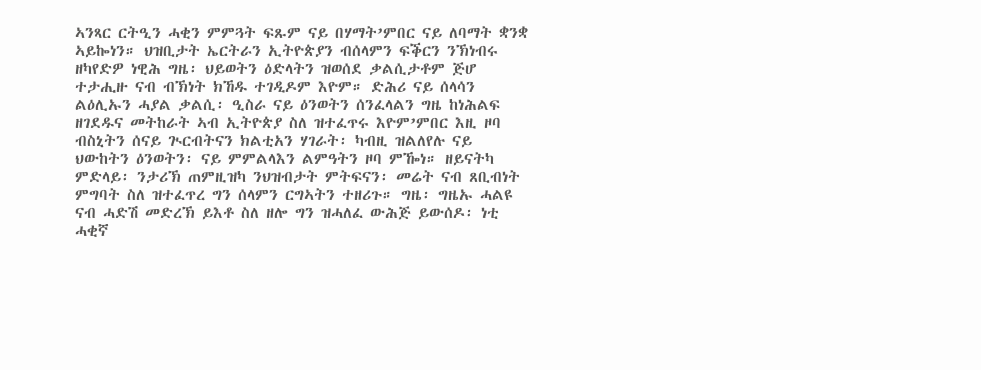ኣንጻር ርትዒን ሓቂን ምምጓት ፍጹም ናይ በሃማት’ምበር ናይ ለባማት ቋንቋ ኣይኰነን። ህዝቢታት ኤርትራን ኢትዮጵያን ብሰላምን ፍቕርን ንኽነብሩ ዘካየድዎ ነዊሕ ግዜ፡ ህይወትን ዕድላትን ዝወሰደ ቃልሲታቶም ጅሆ ተታሒዙ ናብ ብኽነት ክኸዱ ተገዲዶም እዮም። ድሕሪ ናይ ሰላሳን ልዕሊኡን ሓያል ቃልሲ፡ ዒስራ ናይ ዕንወትን ሰንፈላልን ግዜ ከነሕልፍ ዘገደዱና መትከራት ኣብ ኢትዮጵያ ስለ ዝተፈጥሩ እዮም’ምበር እዚ ዞባ ብስኒትን ሰናይ ጒርብትናን ክልቲአን ሃገራት፡ ካብዚ ዝልለየሉ ናይ ህውከትን ዕንወትን፡ ናይ ምምልላእን ልምዓትን ዞባ ምዀነ። ዘይናትካ ምድላይ፡ ንታሪኽ ጠምዚዝካ ንህዝብታት ምትፍናን፡ መሬት ናብ ጸቢብነት ምግባት ስለ ዝተፈጥረ ግን ሰላምን ርግኣትን ተዘሪጉ። ግዜ፡ ግዜኡ ሓልዩ ናብ ሓድሽ መድረኽ ይእቶ ስለ ዘሎ ግን ዝሓለፈ ውሕጅ ይውሰዶ፡ ነቲ ሓቂኛ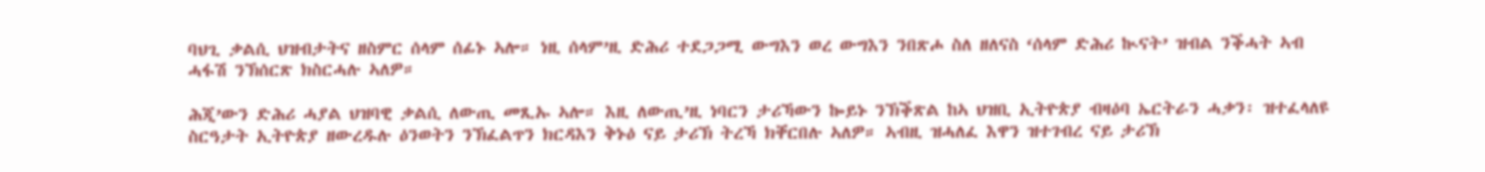ባህጊ ቃልሲ ህዝብታትና ዘስምር ሰላም ሰፊኑ ኣሎ። ነዚ ሰላም’ዚ ድሕሪ ተደጋጋሚ ውግእን ወረ ውግእን ንበጽሖ ስለ ዘለናስ ‘ሰላም ድሕሪ ኲናት’ ዝብል ንቕሓት ኣብ ሓፋሽ ንኽሰርጽ ክስርሓሉ ኣለዎ።

ሕጂ’ውን ድሕሪ ሓያል ህዝባዊ ቃልሲ ለውጢ መጺኡ ኣሎ። እዚ ለውጢ’ዚ ነባርን ታሪኻውን ኰይኑ ንኽቕጽል ከኣ ህዝቢ ኢትዮጵያ ብዛዕባ ኤርትራን ሓቃን፡ ዝተፈላለዩ ስርዓታት ኢትዮጵያ ዘውረዱሉ ዕንወትን ንኽፈልጥን ክርዳእን ቅኑዕ ናይ ታሪኽ ትረኻ ክቐርበሉ ኣለዎ። ኣብዚ ዝሓለፈ እዋን ዝተገብረ ናይ ታሪኽ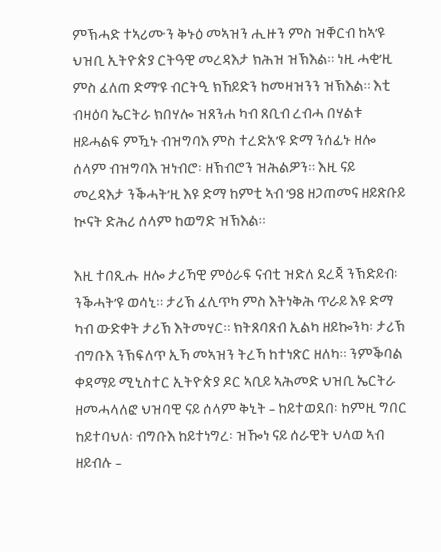ምኽሓድ ተኣሪሙን ቅኑዕ መኣዝን ሒዙን ምስ ዝቐርብ ከኣ’ዩ ህዝቢ ኢትዮጵያ ርትዓዊ መረዳእታ ክሕዝ ዝኽእል። ነዚ ሓቂ’ዚ ምስ ፈለጠ ድማ’ዩ ብርትዒ ክኸይድን ከመዛዝንን ዝኽእል። እቲ ብዛዕባ ኤርትራ ክበሃሎ ዝጸንሐ ካብ ጸቢብ ረብሓ በሃልቱ ዘይሓልፍ ምዃኑ ብዝግባእ ምስ ተረድአ’ዩ ድማ ንሰፊኑ ዘሎ ሰላም ብዝግባእ ዝነብሮ፡ ዘኽብሮን ዝሕልዎን። እዚ ናይ መረዳእታ ንቕሓት’ዚ እዩ ድማ ከምቲ ኣብ ’98 ዘጋጠመና ዘይጽቡይ ኲናት ድሕሪ ሰላም ከወግድ ዝኽእል።

እዚ ተበጺሑ ዘሎ ታሪኻዊ ምዕራፍ ናብቲ ዝድለ ደረጃ ንኽድይብ፡ ንቕሓት’ዩ ወሳኒ። ታሪኽ ፈሊጥካ ምስ እትነቅሕ ጥራይ እዩ ድማ ካብ ውድቀት ታሪኽ እትመሃር። ክትጸባጸብ ኢልካ ዘይኰንካ፡ ታሪኽ ብግቡእ ንኽፍለጥ ኢኻ መኣዝን ትረኻ ከተነጽር ዘለካ። ንምቕባል ቀዳማይ ሚኒስተር ኢትዮጵያ ዶር ኣቢይ ኣሕመድ ህዝቢ ኤርትራ ዘመሓላለፎ ህዝባዊ ናይ ሰላም ቅኒት – ከይተወደበ፡ ከምዚ ግበር ከይተባህለ፡ ብግቡእ ከይተነግረ፡ ዝዀነ ናይ ሰራዊት ህላወ ኣብ ዘይብሉ –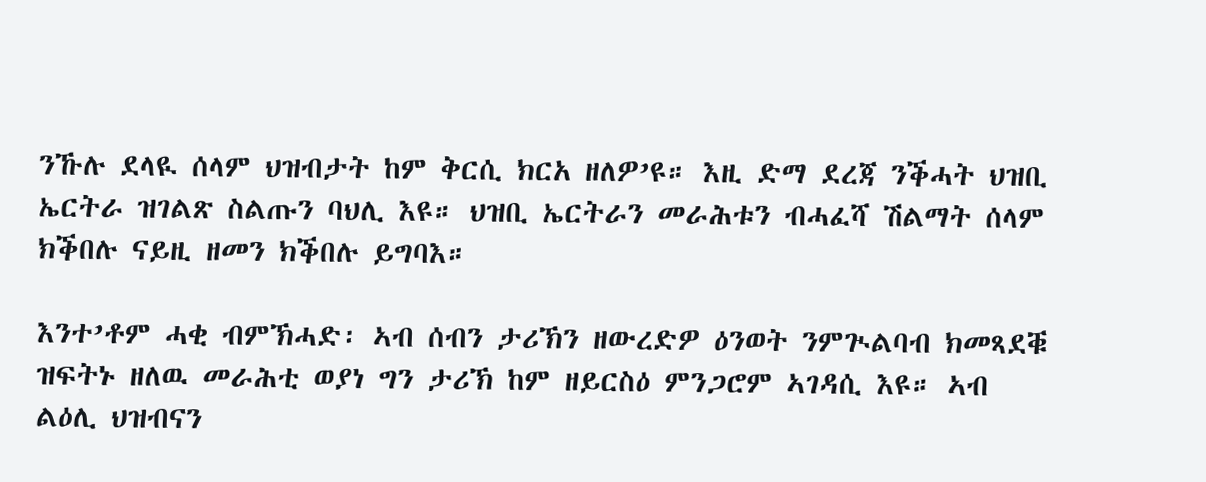ንኹሉ ደላዪ ሰላም ህዝብታት ከም ቅርሲ ክርአ ዘለዎ’ዩ። እዚ ድማ ደረጃ ንቕሓት ህዝቢ ኤርትራ ዝገልጽ ስልጡን ባህሊ እዩ። ህዝቢ ኤርትራን መራሕቱን ብሓፈሻ ሽልማት ሰላም ክቕበሉ ናይዚ ዘመን ክቕበሉ ይግባእ።

እንተ’ቶም ሓቂ ብምኽሓድ፡ ኣብ ሰብን ታሪኽን ዘውረድዎ ዕንወት ንምጒልባብ ክመጻደቑ ዝፍትኑ ዘለዉ መራሕቲ ወያነ ግን ታሪኽ ከም ዘይርስዕ ምንጋሮም ኣገዳሲ እዩ። ኣብ ልዕሊ ህዝብናን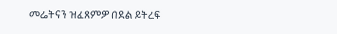መሬትናን ዝፈጸምዎ በደል ይትረፍ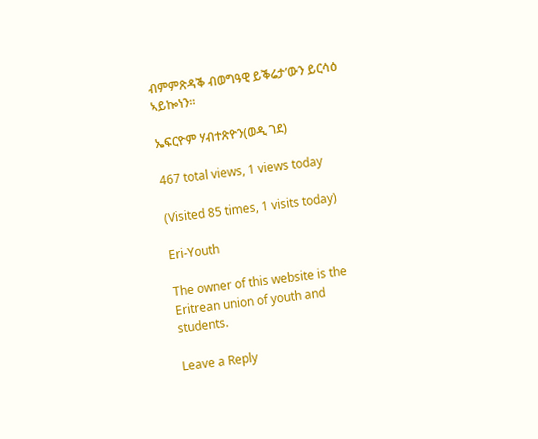ብምምጽዳቕ ብወግዓዊ ይቕሬታ’ውን ይርሳዕ ኣይኰነን።

ኤፍርዮም ሃብተጽዮን(ወዲ ገደ)

467 total views, 1 views today

(Visited 85 times, 1 visits today)

Eri-Youth

The owner of this website is the Eritrean union of youth and students.

Leave a Reply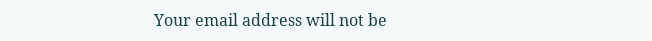Your email address will not be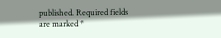published. Required fields are marked *